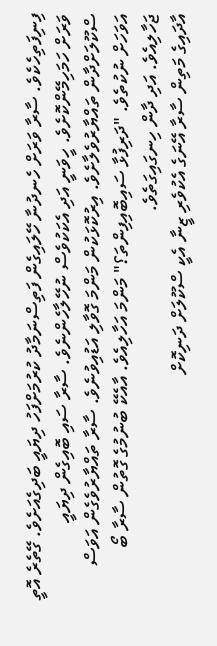ފިނިފަތިހެކެވެ. ސާރާ ވަރަށް ހެނދުނާ ހޭލައިގެން ފަތިސްނަމާދު ކުރުމަށްފަހު ދިޔައީ ބަދިގެއަށެވެ. ގޭތެރެ އޮތީ ވަރަށް ހަމަހިމޭންކޮށެވެ. ހީވަނީ އަދި އެކަކުވެސް ނުހޭލާހެންނެވެ. ސާރާ ސައި ބޮއިގެން ދިޔައީ ސްކޫލަށްދާން ތައްޔާރުވެލާށެވެ. އިރުކޮޅަކުން މަންމަ ގޮވާލި އަޑުއިވުނެވެ. ސާރާ ތައްޔާރުވެގެން އަވަސް އަވަހަށް ނުކުތެވެ. "ދަރިފުޅާ ސައިބޮއިފިންތަ؟" މަންމަ އަހާލިއެވެ. އާއެކޭ ބުނުމުގެ ގޮތުން ސާރާ ބޯ ޖަހާލިއެވެ. އަދި ދާން ހިނގައިގަތެވެ.
އާދައިގެ މަތިން ސާރާ އޭނަގެ އެކުވެރި ޒީނާ އެކީ ސްކޫލަށް ދަނިކޮށް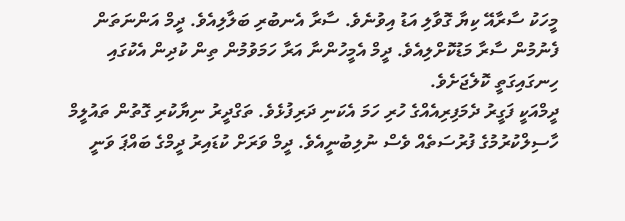މީހަކު ސާރާއޭ ކިޔާ ގޮވާލި އަޑު އިވުނެވެ. ސާރާ އެނބުރި ބަލާލިއެވެ. ދީމް އަންނަތަން ފެނުމުން ސާރާ މަޑުކޮށްލިއެވެ. ދީމް އެމީހުންނާ އަރާ ހަމަވުމުން ތިން ކުދިން އެކުގައި ހިނގައިގަތީ ކޮލެޖަށެވެ.
ދީމްއަކީ ފަގީރު ދެމަފިރިއެއްގެ ހުރި ހަމަ އެކަނި ދަރިފުޅެވެ. ތަގްދީރު ނިޔާކުރި ގޮތުން ތައުލީމް ހާސިލްކުރުމުގެ ފުރުސަތެއް ވެސް ނުލިބުނީއެވެ. ދީމް ވަރަށް ކުޑައިރު ދީމްގެ ބައްޕަ ވަނީ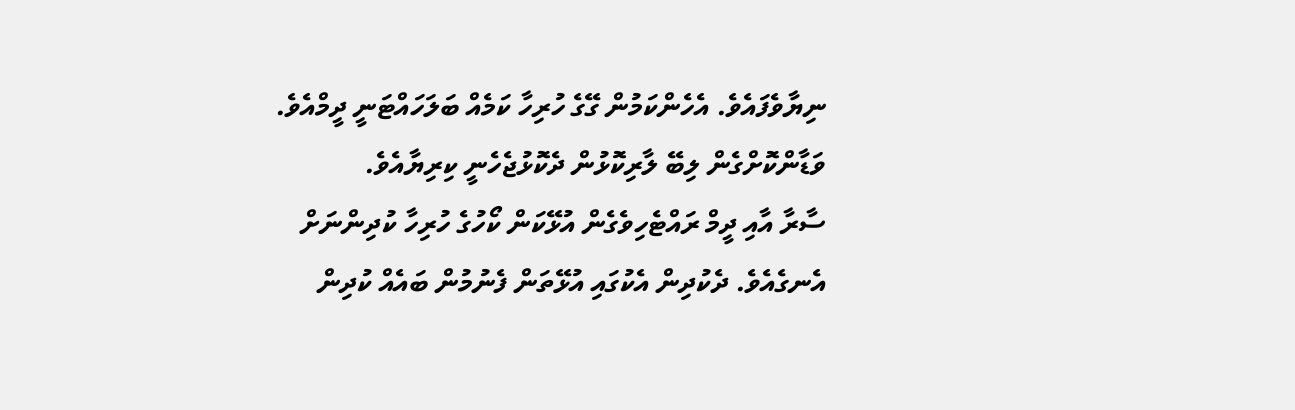ނިޔާވެފައެވެ. އެހެންކަމުން ގޭގެ ހުރިހާ ކަމެއް ބަލަހައްޓަނީ ދީމްއެވެ. ވަޑާންކޮށްގެން ލިބޭ ލާރިކޮޅުން ދެކޮޅުޖެހެނީ ކިރިޔާއެވެ.
ސާރާ އާއި ދީމް ރައްޓެހިވެގެން އުޅޭކަން ކޯހުގެ ހުރިހާ ކުދިންނަށް އެނގެއެވެ. ދެކުދިން އެކުގައި އުޅޭތަން ފެނުމުން ބައެއް ކުދިން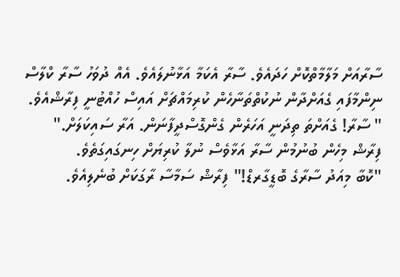ސާރާއަށް މަލާމާތްކޮށް ހަދައެވެ. ސާރާ އެކަމާ އަޅާނުލައެވެ. އެއް ދުވަހު ސާރާ ކްލާސް ނިންމާފައި ގެއަށްދާން ނުކުތްތަނާހެން ކުރިމައްޗަށް އައިސް ހުއްޓުނީ ފިރާޝްއެވެ.
" ސާރާ! ގެއަށްތަ ތިދަނީ އަހަރެން ގެންގޮސްދީފާނަން. އަރާ ސައިކަލަށް."
ފިރާޝް މިހެން ބުނުމުން ސާރާ އަޅާވެސް ނުލާ ކުރިޔަށް ހިނގައިގަތެވެ.
"ކޮބާ މިއަދު ސާރާގެ ބޮޑީގާރޑް!" ފިރާޝް ސަމާސާ ރާގަކަށް ބުނެލިއެވެ.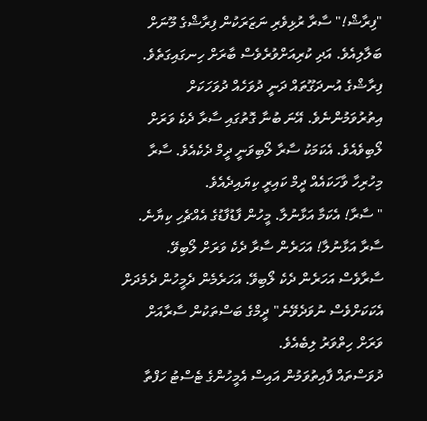"ފިރާޝް!" ސާރާ ރުޅިވެރި ނަޒަރަކުން ފިރާޝްގެ މޫނަށް ބަލާލިއެވެ. އަދި ކުރިއަށްވުރެވެސް ބާރަށް ހިނގައިގަތެވެ.
ފިރާޝްގެ އުނދަގޫތައް ދަނީ ދުވަހެއް ދުވަހަކަށް އިތުރުވަމުންނެވެ. އޭނަ ބުނާ ގޮތުގައި ސާރާ ދެކެ ވަރަށް ލޯބިވެއެވެ. އެކަމަކު ސާރާ ލޯބިވަނީ ދީމް ދެކެއެވެ. ސާރާ މިހުރިހާ ވާހަކައެއް ދީމް ކައިރީ ކިޔައިދެއެވެ.
" ސާރާ! އެކަމާ އަޅާނުލާ. މީހުން ފާޑުފާޑުގެ އެއްޗެހި ކިޔާނެ. ސާރާ އަޅާނުލާ! އަހަރެން ސާރާ ދެކެ ވަރަށް ލޯބިވޭ. ސާރާވެސް އަހަރެން ދެކެ ލޯބިވޭ. އަހަރެމެން ދެމީހުން ދެމެދަށް އެކަކަށްވެސް ނުވަދެވޭނެ" ދީމްގެ ބަސްތަކުން ސާރާއަށް ވަރަށް ހިތްވަރު ލިބެއެވެ.
ދުވަސްތައް ފާއިތުވަމުން އައިސް އެމީހުންގެ ޓެސްޓު ހަފްތާ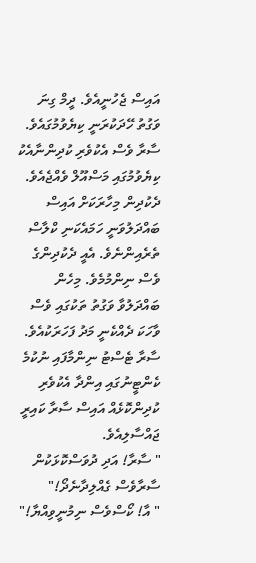އައިސް ޖެހުނީއެވެ. ދީމް ގިނަ ވަގުތު ހޭދަކުރަނީ ކިޔެވުމުގައެވެ. ސާރާ ވެސް އެކުވެރި ކުދިންނާއެކު ކިޔެވުމުގައި މަސްއޫލް ވެއްޖެއެވެ. ދެކުދިން މިހާރަކަށް އައިސް ބައްދަލުވަނީ ހަމައެކަނި ކްލާސް ތެރެއިންނެވެ. އެއީ ދެކުދިންގެ ވެސް ނިންމުމެވެ. މިހެން ބައްދަލުވާ ވަގުތު ތަކުގައި ވެސް ވާހަކަ ދެއްކެނީ މަދު ފަހަރަކުއެވެ.
ސާރާ ޓެސްޓު ނިންމާފައި ނުކުމެ ކެންޓީނުގައި އިންދާ އެކުވެރި ކުދިންކޮޅެއް އައިސް ސާރާ ކައިރީ ޖައްސާލިއެވެ.
" ސާރާ! އަދި ދުވަސްކޮޅަކުން ސާރާވެސް ގެއްލިދާނެދޯ!"
" އާ! ކޯސްވެސް ނިމުނީވިއްޔާ!"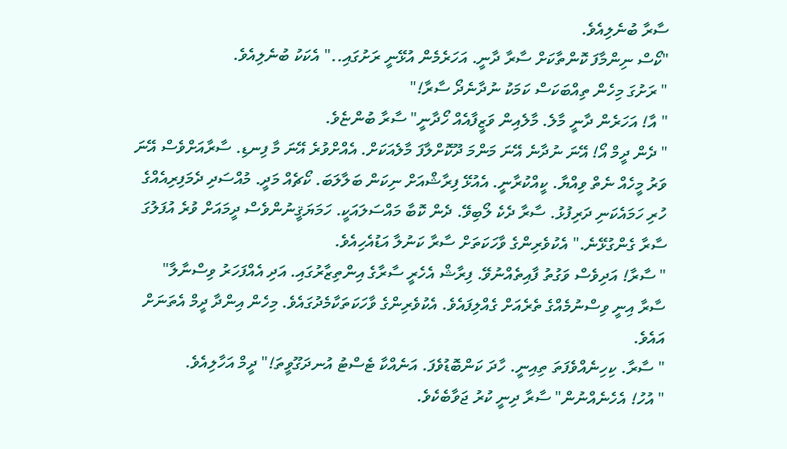ސާރާ ބުނެލިއެވެ.
"ކޯސް ނިންމާފަ ކޮންތާކަށް ސާރާ ދާނީ. އަހަރެމެން އުޅޭނީ ރަށުގައި.." އެކަކު ބުނެލިއެވެ.
" ރަށުގަ މިހެން ތިއްބަކަސް ކަމަކު ނުދާނެދޯ ސާރާ!"
" އާ! އަހަރެން ދާނީ މާލެ. މާލެއިން ވަޒީފާއެއް ހޯދާނީ" ސާރާ ބުންޏެވެ.
" ދެން ދީމް އޯ! އޭނަ ނުދާނެ އޭނަ މަންމަ ދޫކޮށްލާފަ މާލެއަކަށް. އެއްށްވުރެ އޭނަ މާ ފިނޑި. ސާރާއަށްވެސް އޭނަ ވަރު މީހެއް ނެތް ވިއްޔާ. ކީއްކުރާނީ. އެއުޅޭ ފިރާޝްއަށް ނިކަން ބަލާލަބަ. ކޯޗެއް މަދީ. މުއްސަދި ދެމަފިރިއެއްގެ ހުރި ހަމައެކަނި ދަރިފުޅު. ސާރާ ދެކެ ލޯބިވޭ. ދެން ކޮބާ މައްސަލައަކީ. ހަމަޔަޤީނުންވެސް ދީމައަށް ވުރެ އުފަލުގަ ސާރާ ގެންގުޅޭނެ." އެކުވެރިންގެ ވާހަކަތަށް ސާރާ ކަނުލާ އަޑުއެހިއެވެ.
" ސާރާ! އަދިވެސް ވަގުތު ފާއިތެއްނުވޭ. ފިރާޝް އެހެރީ ސާރާގެ އިންތިޒާރުގައި. އަދި އެއްފަހަރު ވިސްނާލާ"
ސާރާ އިނީ ވިސްނުމެއްގެ ތެރެއަށް ގެއްލިފައެވެ. އެކުވެރިންގެ ވާހަކަތަކާމެދުގައެވެ. މިހެން އިންދާ ދީމް އެތަނަށް އައެވެ.
" ސާރާ. ކިހިނެއްވެފަތަ ތިއިނީ. ހާދަ ކަންބޮޑުވެފަ. އަނެއްކާ ޓެސްޓު އުނދަގޫވީތަ!" ދީމް އަހާލިއެވެ.
" އުހު! އެހެނެއްނުން" ސާރާ ދިނީ ކުރު ޖަވާބެކެވެ.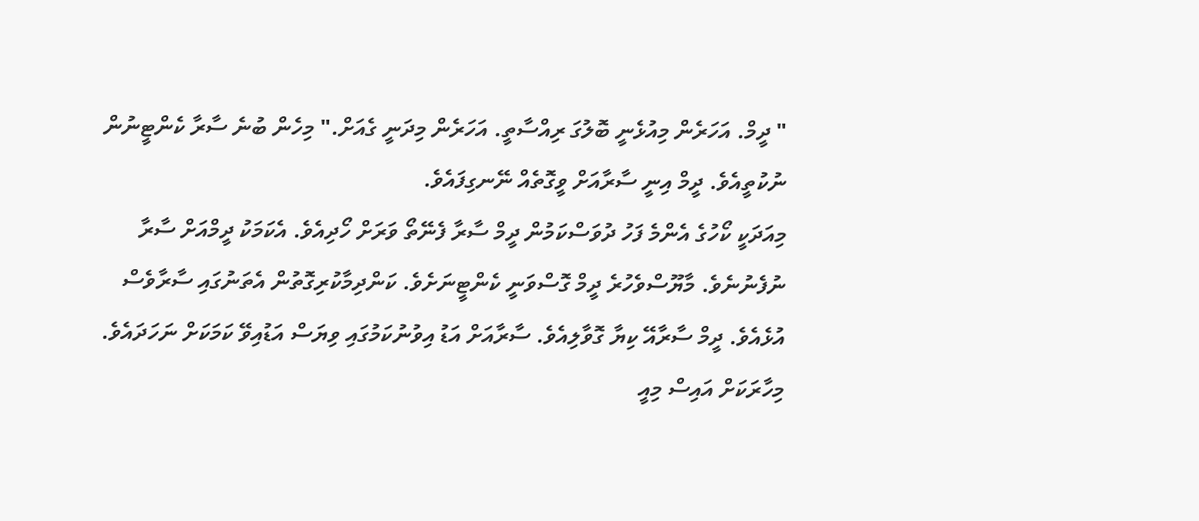" ދީމް. އަހަރެން މިއުޅެނީ ބޮލުގަ ރިއްސާތީ. އަހަރެން މިދަނީ ގެއަށް." މިހެން ބުނެ ސާރާ ކެންޓީނުން ނުކުތީއެވެ. ދީމް އިނީ ސާރާއަށް ވީގޮތެއް ނޭނގިފައެވެ.
މިއަދަކީ ކޯހުގެ އެންމެ ފަހު ދުވަސްކަމުން ދީމް ސާރާ ފެނޭތޯ ވަރަށް ހޯދިއެވެ. އެކަމަކު ދީމްއަށް ސާރާ ނުފެނުނެވެ. މާޔޫސްވެހުރެ ދީމް ގޮސްވަނީ ކެންޓީނަށެވެ. ކަންދިމާކުރިގޮތުން އެތަނުގައި ސާރާވެސް އުޅެއެވެ. ދީމް ސާރާއޭ ކިޔާ ގޮވާލިއެވެ. ސާރާއަށް އަޑު އިވުނުކަމުގައި ވިޔަސް އަޑުއިވޭ ކަމަކަށް ނަހަދައެވެ. މިހާރަކަށް އައިސް މިއީ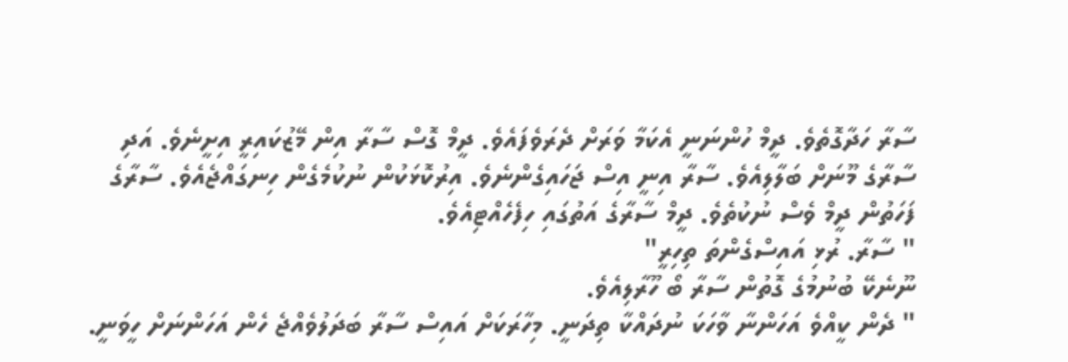ސާރާ ހަދާގޮތެވެ. ދީމް ހުންނަނީ އެކަމާ ވަރަށް ދެރަވެފައެވެ. ދީމް ގޮސް ސާރާ އިން މޭޒުކައިރީ އިށީނެވެ. އަދި ސާރާގެ މޫނަށް ބަލާލިއެވެ. ސާރާ އިނީ އިސް ޖަހައިގެންނެވެ. އިރުކޮޅަކުން ނުކުމެގެން ހިނގައްޖެއެވެ. ސާރާގެ ފަހަތުން ދީމް ވެސް ނުކުތެވެ. ދީމް ސާރާގެ އަތުގައި ހިފެހެއްޓިއެވެ.
" ސާރާ. ރުޅި އައިސްގެންތަ ތިހިރީ"
ނޫނެކޭ ބުނުމުގެ ގޮތުން ސާރާ ބޯ ހޫރާލިއެވެ.
" ދެން ކީއްވެ އަހަންނާ ވާހަކަ ނުދައްކާ ތިދަނީ. މިހާރަކަށް އައިސް ސާރާ ބަދަލުވެއްޖެ ހެން އަހަންނަށް ހީވަނީ.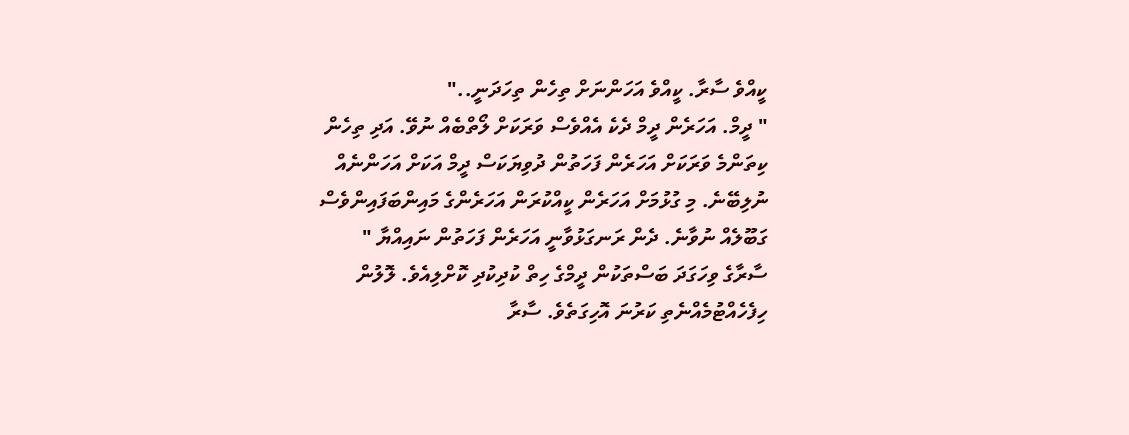ކީއްވެ ސާރާ. ކީއްވެ އަހަންނަށް ތިހެން ތިހަދަނީ.."
" ދީމް. އަހަރެން ދީމް ދެކެ އެއްވެސް ވަރަކަށް ލޯތްބެއް ނުވޭ. އަދި ތިހެން ކިތަންމެ ވަރަކަށް އަހަރެން ފަހަތުން ދުވިޔަކަސް ދީމް އަކަށް އަހަންނެއް ނުލިބޭނެ. މި ގުޅުމަށް އަހަރެން ކީއްކުރަން އަހަރެންގެ މައިންބަފައިންވެސް ގަބޫލެއް ނުވާނެ. ދެން ރަނގަޅުވާނީ އަހަރެން ފަހަތުން ނައިއްޔާ "
ސާރާގެ ވިހަގަދަ ބަސްތަކުން ދީމްގެ ހިތް ކުދިކުދި ކޮށްލިއެވެ. ލޮލުން ހިފެހެއްޓުމެއްނެތި ކަރުނަ އޮހިގަތެވެ. ސާރާ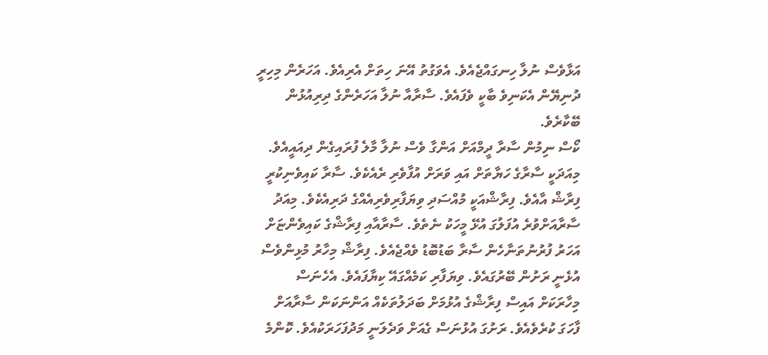އަޅާވެސް ނުލާ ހިނގައްޖެއެވެ. އެވަގުތު އޭނަ ހިތަށް އެރިއެވެ. އަހަރެން މިހިރީ ދުނިޔޭން އެކަނިވެ ބާކީ ވެފައެވެ. ސާރާއާ ނުލާ އަހަރެންގެ ދިރިއުޅުން ބޭކާރެވެ.
ކޯސް ނިމުން ސާރާ ދީމްއަށް އަންގާ ވެސް ނުލާ މާލެ ފުރައިގެން ދިއައީއެވެ.
މިއަދަކީ ސާރާގެ ހަޔާތަށް އައި ވަރަށް އުފާވެރި ރެއެކެވެ. ސާރާ ކައިވެނިކުރީ ފިރާޝް އާއެވެ. ފިރާޝްއަކީ މުއްސަދި ވިޔަފާރިވެރިއެއްގެ ދަރިއެކެވެ. މިއަދު ސާރާއަށްވުރެ އުފަލުގަ އުޅޭ މީހަކު ނެތެވެ. ސާރާއާއި ފިރާޝްގެ ކައިވެންޏަށް އަހަރު ފުރުނުތަނާހެން ސާރާ ބަޑުބޮޑު ވެއްޖެއެވެ. ފިރާޝް މިހާރު މުޅިންވެސް އުޅެނީ ރަށުން ބޭރުގައެވެ. ވިޔަފާރި ކަމެއްގައޭ ކިޔާފައެވެ. އެހެނަސް މިހާރަކަށް އައިސް ފިރާޝްގެ އުޅުމަށް ބަދަލުތަކެއް އަންނަކަން ސާރާއަށް ފާހަގަ ކުރެވެއެވެ. ރަށުގަ އުޅުނަސް ގެއަށް ވަދެލަނީ މަދުފަހަރަކުއެވެ. ކޮންމެ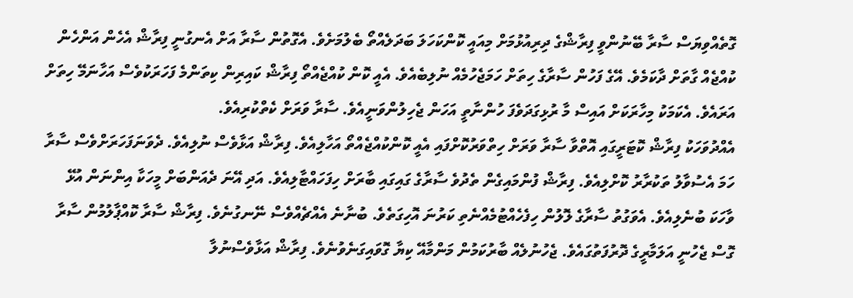ގޮތެއްވިޔަސް ސާރާ ބޭނުންވީ ފިރާޝްގެ ދިރިއުޅުމަށް މިއައީ ކޮންކަހަލަ ބަދަލެއްތޯ ބެލުމަށެވެ. އެގޮތުން ސާރާ އަށް އެނގުނީ ފިރާޝް އެހެން އަންހެން ކުއްޖެއް ގާތަށް ދާކަމެވެ. އޭގެ ފަހުން ސާރާގެ ހިތަށް ހަމަޖެހުމެއް ނުލިބެއެވެ. އެއީ ކޮން ކުއްޖެއްތޯ ފިރާޝް ކައިރިން ކިތަންމެ ފަހަރަކުވެސް އަހާނަމޭ ހިތަށް އަރައެވެ. އެކަމަކު މިހާރަކަށް އައިސް މާ ރުޅިގަދަވެފަ ހުންނާތީ އަހަން ޖެހިލުންވަނީއެވެ. ސާރާ ވަރަށް ކެތްކުރިއެވެ.
އެއްދުވަހަކު ފިރާޝް ކޮޓަރީގައި އޮތްވާ ސާރާ ވަރަށް ހިތްވަރުކޮށްފައި އެއީ ކޮންކުއްޖެއްތޯ އަހާލިއެވެ. ފިރާޝް އަޅާވެސް ނުލިއެވެ. ދެވަނަފަހަރަށްވެސް ސާރާ ހަމަ އެސުވާލު ތަކުރާރު ކޮށްލިއެވެ. ފިރާޝް ފުންމައިގެން ތެދުވެ ސާރާގެ ގައިގައި ބާރަށް ހިފަހައްޓާލިއެވެ. އަދި އޭނަ ދެއަންބަށް މީހަކާ އިންނަން އުޅޭ ވާހަކަ ބުނެލިއެވެ. އެވަގުތު ސާރާގެ ލޮލުން ހިފެހެއްޓުމެއްނެތި ކަރުނަ އޮހިގަތެވެ. ބުނާނެ އެއްޗެއްވެސް ނޭނގުނެވެ. ފިރާޝް ސާރާ ކޮއްޕާލުމުން ސާރާ ގޮސް ޖެހުނީ އަލަމާރީގެ ދޮރުފަތުގައެވެ. ޖެހުނުލެއް ބާރުކަމުން މަންމާއޭ ކިޔާ ގޮވައިގަނެވުނެވެ. ފިރާޝް އަޅާވެސްނުލާ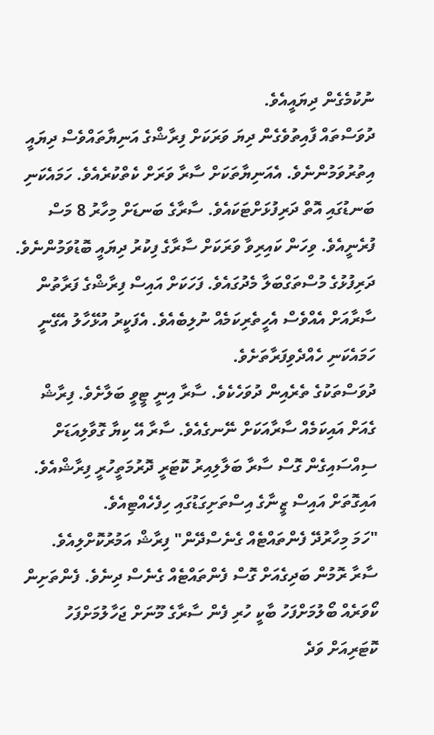ނުކުމެގެން ދިޔައީއެވެ.
ދުވަސްތައް ފާއިތުވެގެން ދިޔަ ވަރަކަށް ފިރާޝްގެ އަނިޔާތައްވެސް ދިޔައީ އިތުރުވަމުންނެވެ. އެއަނިޔާތަކަށް ސާރާ ވަރަށް ކެތްކުރެއެވެ. ހަމައެކަނި ބަނޑުގައި އޮތް ދަރިފުޅަށްޓަކައެވެ. ސާރާގެ ބަނޑަށް މިހާރު 8 މަސް ފުރެނީއެވެ. ވިހަން ކައިރިވާ ވަރަކަށް ސާރާގެ ފިކުރު ދިޔައީ ބޮޑުވަމުންނެވެ. ދަރިފުޅުގެ މުސްތަގްބަލާ މެދުގައެވެ. ފަހަކަށް އައިސް ފިރާޝްގެ ފަރާތުން ސާރާއަށް އެއްވެސް އެހީތެރިކަމެއް ނުލިބެއެވެ. އެފަކީރު އުޅޭހާލު އެގޭނީ ހަމައެކަނި ހެއްދެވިފަރާތަށެވެ.
ދުވަސްތަކުގެ ތެރެއިން ދުވަހެކެވެ. ސާރާ އިނީ ޓީވީ ބަލާށެވެ. ފިރާޝް ގެއަށް އައިކަމެއް ސާރާއަކަށް ނޭނގެއެވެ. ސާރާ އޭ ކިޔާ ގޮވާލިއަޑަށް ސިއްސައިގެން ގޮސް ސާރާ ބަލާލިއިރު ކޮޓަރީ ދޮރުމަތީހުރީ ފިރާޝްއެވެ. އައިގޮތަށް އައިސް ޒީނާގެ އިސްތަށިގަޑުގައި ހިފެހެއްޓިއެވެ.
"ހަމަ މިހާރުދޭ ފެންތައްޓެއް ގެނެސްދޭން" ފިރާޝް އަމުރުކޮށްލިއެވެ.
ސާރާ ރޮމުން ބަދިގެއަށް ގޮސް ފެންތައްޓެއް ގެނެސް ދިނެވެ. ފެންތަށިން ކޯވަރެއް ބޯލުމަށްފަހު ބާކީ ހުރި ފެން ސާރާގެ މޫނަށް ޖަހާލުމަށްފަހު ކޮޓަރިއަށް ވަދެ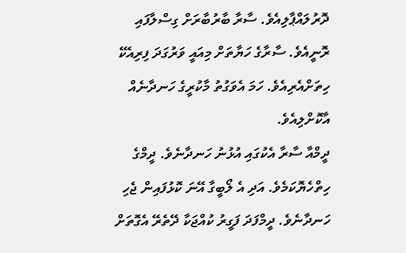ދޮރުލައްޕާލިއެވެ. ސާރާ ބާރުބާރަށް ގިސްލާފައި ރޮނީއެވެ. ސާރާގެ ހަޔާތަށް މިއައީ ވަރުގަދަ ފިރިއެކޭ ހިތަށްއެރިއެވެ. ހަމަ އެވަގުތު މާކުރީގެ ހަނދާނެއް އާކޮށްލިއެވެ.
ދީމްއާ ސާރާ އެކުގައި އުޅުނު ހަނދާނެވެ. ދީމްގެ ހިތްހެޔޮކަމެވެ. އަދި އެ ލޯބީގާ އޭނަ ކޮޅުފައިން ޖެހި ހަނދާނެވެ. ދީމްފަދަ ފަގީރު ކުއްޖަކާ ދޭތެރޭ އެގޮތަށް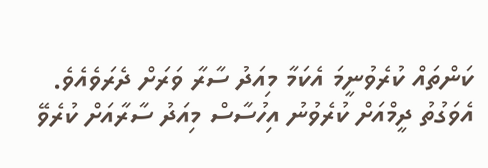ކަންތައް ކުރެވުނީމަ އެކަމާ މިއަދު ސާރާ ވަރަށް ދެރަވެއެވެ. އެވަގުތު ދީމްއަށް ކުރެވުނު އިހުސާސް މިއަދު ސާރާއަށް ކުރެވޭ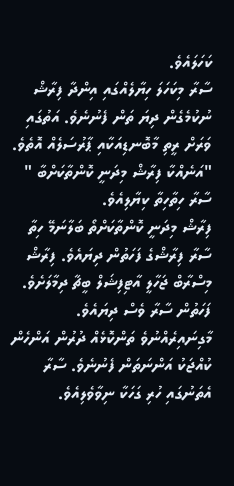ކަހަލައެވެ.
ސާރާ މިކަހަލަ ހިޔާލެއްގައި އިންދާ ފިރާޝް ނުކުމެގެން ދިޔަ ތަން ފެނުނެވެ. އަތުގައި ވަރަށް ރީތި މާބޮނޑިއަކާއި ޕާރުސަލެއް އޮތެވެ.
"އަނެއްކާ ފިރާޝް މިދަނީ ކޮންތާކަށްބާ " ސާރާ ހިތާހިތާ ކިޔާލިއެވެ.
ފިރާޝް މިދަނީ ކޮންތާކަށްތޯ ބަލާނަމޭ ހިތާ ސާރާ ފިރާޝްގެ ފަހަތުން ދިޔައެވެ. ފިރާޝް މިސްރާބް ޖަހާލީ އާޓިފިޝަލް ބީޗާ ދިމާލަށެވެ. ފަހަތުން ސާރާ ވެސް ދިޔައެވެ. މާގިނައިރެއްނުވެ ތަންކޮޅެއް ދުރުން އަންހެން ކުއްޖަކު އަންނަތަން ފެނުނެވެ. ސާރާ އެތަނުގައި ހުރި ގަހަކާ ނިވާވެލިއެވެ.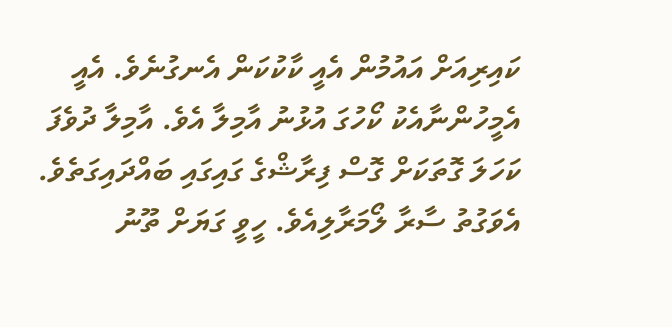ކައިރިއަށް އައުމުން އެއީ ކާކުކަން އެނގުނެވެ. އެއީ އެމީހުންނާއެކު ކޯހުގަ އުޅުނު އާމިލާ އެވެ. އާމިލާ ދުވެފަ ކަހަލަ ގޮތަކަށް ގޮސް ފިރާޝްގެ ގައިގައި ބައްދައިގަތެވެ. އެވަގުތު ސާރާ ލޯމަރާލިއެވެ. ހީވީ ގަޔަށް ތޫނު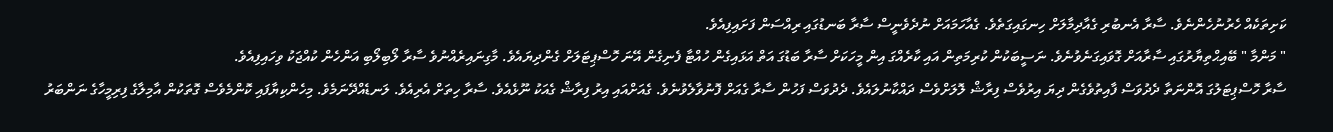ކަށިތަކެއް ހެރުނުހެންނެވެ. ސާރާ އެނބުރި ގެއާދިމާލަށް ހިނގައިގަތެވެ. ގެއާހަމައަށް ނުދެވެނީސް ސާރާ ބަނޑުގައި ރިއްސަން ފަށައިފިއެވެ.
" މަންމާ " ބޭއިޙްތިޔާރުގައި ސާރާއަށް ގޮވައިގަނެވުނެވެ. ނަސީބަކުން ކުރިމަތިން އައި ކާރެއްގަ އިން މީހަކަށް ސާރާ ބަޑުގަ އަތް އަޅައިގެން ހުއްޓާ ފެނިގެން އޭނަ ހޮސްޕިޓަލަށް ގެންދިޔައެވެ. މާގިނައިރެއްނުވެ ސާރާ ލޯބިލޯބި އަންހެން ކުއްޖަކު ވިހައިފިއެވެ.
ސާރާ ހޮސްޕިޓަލުގަ އޮންނަތާ ދެދުވަސް ފާއިތުވެގެން ދިޔަ އިރުވެސް ފިރާޝް ލޮލަށްވެސް ދައްކާނުލައެވެ. ދެދުވަސް ފަހުން ސާރާ ގެއަށް ފޮނުވާލެވުނެވެ. ގެއަށްއައި އިރު ފިރާޝް ގެއަކު ނޫޅެއެވެ. ސާރާ ހިތަށް އެރިއެވެ. ލަނޑެއްދޭނަމެވެ. މިހެންކިޔާފައި ކޮންމެވެސް ގޮތަކުން އާމިލާގެ ފިރިމީހާގެ ނަންބަރު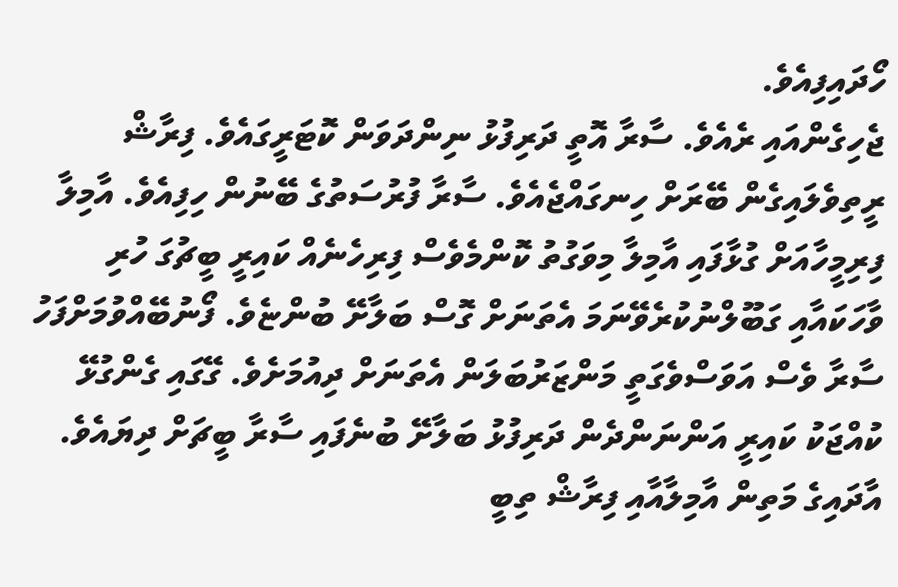ހޯދައިފިއެވެ.
ޖެހިގެންއައި ރެއެވެ. ސާރާ އޮތީ ދަރިފުޅު ނިންދަވަން ކޮޓަރީގައެވެ. ފިރާޝް ރީތިވެލައިގެން ބޭރަށް ހިނގައްޖެއެވެ. ސާރާ ފުރުސަތުގެ ބޭނުން ހިފިއެވެ. އާމިލާ ފިރިމީހާއަށް ގުޅާފައި އާމިލާ މިވަގުތު ކޮންމެވެސް ފިރިހެނެއް ކައިރީ ބީޗުގަ ހުރި ވާހަކައާއި ގަބޫލްނުކުރެވޭނަމަ އެތަނަށް ގޮސް ބަލާށޭ ބުންޏެވެ. ފޯނުބޭއްވުމަށްފަހު ސާރާ ވެސް އަވަސްވެގަތީ މަންޒަރުބަލަން އެތަނަށް ދިއުމަށެވެ. ގޭގައި ގެންގުޅޭ ކުއްޖަކު ކައިރީ އަންނަންދެން ދަރިފުޅު ބަލާށޭ ބުނެފައި ސާރާ ބީޗަށް ދިޔައެވެ.
އާދައިގެ މަތިން އާމިލާއާއި ފިރާޝް ތިބީ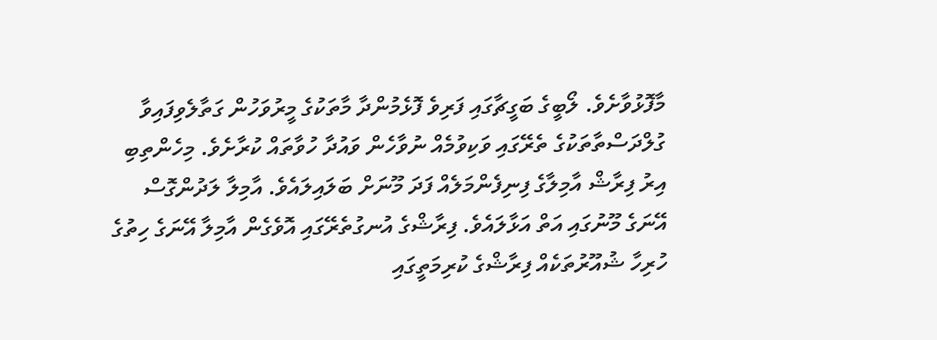މާފޮޅުވާށެވެ. ލޯބީގެ ބަގީޗާގައި ފަރިވެ ފޮޅެމުންދާ މާތަކުގެ މީރުވަހުން ގަތާލެވިފައިވާ ގުލްދަސްތާތަކުގެ ތެރޭގައި ވަކިވުމެއް ނުވާހެން ވައުދާ ހުވާތައް ކުރާށެވެ. މިހެންތިބި އިރު ފިރާޝް އާމިލާގެ ފިނިފެންމަލެއް ފަދަ މޫނަށް ބަލައިލައެވެ. އާމިލާ ލަދުންގޮސް އޭނަގެ މޫނުގައި އަތް އަޅާލައެވެ. ފިރާޝްގެ އުނގުތެރޭގައި އޮވެގެން އާމިލާ އޭނަގެ ހިތުގެ ހުރިހާ ޝުއޫރުތަކެއް ފިރާޝްގެ ކުރިމަތީގައި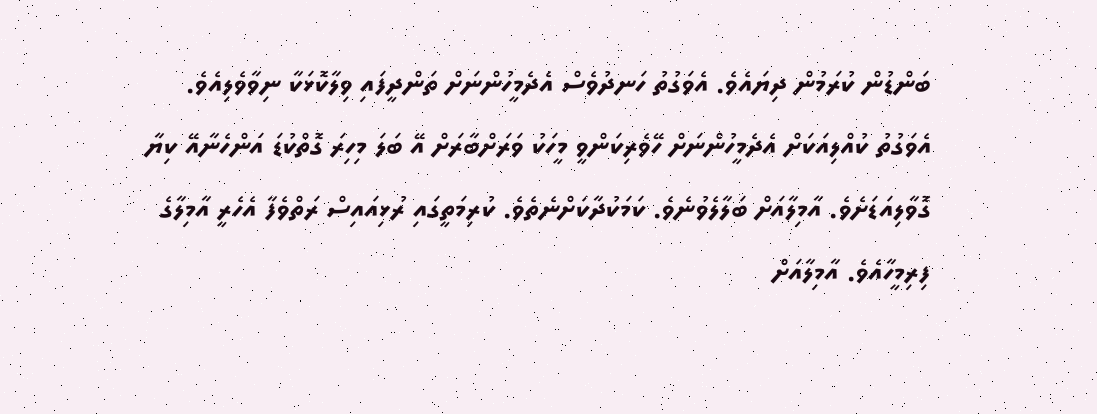ބަންޑުން ކުރަމުން ދިޔައެވެ. އެވަގުތު ހަނދުވެސް އެދެމީހުންނަށް ތަންދީފައި ވިލާކޮޅަކާ ނިވާވެލިއެވެ.
އެވަގުތު ކުއްލިއަކަށް އެދެމީހުންނަށް ހޭވެރިކަންވީ މީހަކު ވަރަށްބާރަށް އޭ ބަލަ މިހިރަ ގޮތްކުޑަ އަންހެނާއޭ ކިޔާ ގޮވާލިއަޑަށެވެ. އާމިލާއަށް ބަލާލެވުނެވެ. ކަމަކުދާކަށްނެތެވެ. ކުރިމަތީގައި ރުޅިއައިސް ރަތްވެފާ އެހެރީ އާމިލާގެ ފިރިމީހާއެވެ. އާމިލާއަށް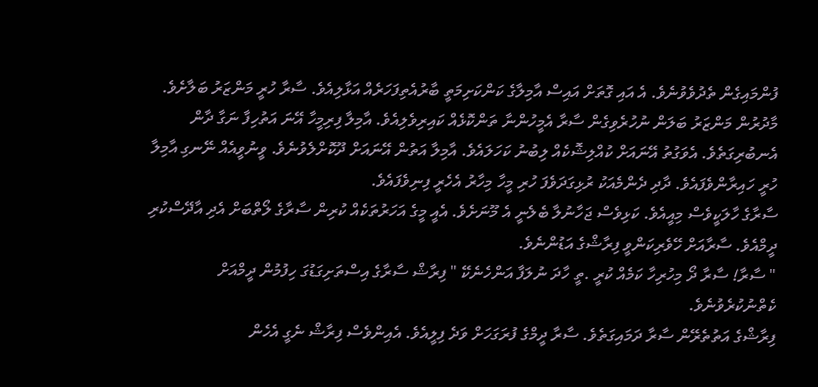ފުންމައިގެން ތެދުވެވުނެވެ. އެ އައި ގޮތަށް އައިސް އާމިލާގެ ކަންކަށިމަތީ ބާރުއެތިފަހަރެއް އަޅާލިއެވެ. ސާރާ ހުރީ މަންޒަރު ބަލާށެވެ.
މާދުރުން މަންޒަރު ބަލަން ނުހުރެވިގެން ސާރާ އެމީހުންނާ ތަންކޮޅެއް ކައިރިވެލިއެވެ. އާމިލާ ފިރިމީހާ އޭނަ އަތުހިފާ ނަގާ ދާން އެނބުރިގަތެވެ. އެވަގުތު އޭނައަށް ކުއްލިޝޮކެއް ލިބުނު ކަހަލައެވެ. އާމިލާ އަތުން އޭނައަށް ދޫކޮށްލެވުނެވެ. ވީނުވީއެއް ނޭނގި އާމިލާ ހުރީ ހައިރާންވެފައެވެ. ދާދި ދެންމެއަކު ރުޅިގަދަވެފަ ހުރި މީހާ މިހާރު އެހެރީ ފިނިވެފައެވެ.
ސާރާގެ ހާލަކީވެސް މިއީއެވެ. ކަޅިވެސް ޖަހާނުލާ ބެލެނީ އެ މޫނަށެވެ. އެއީ މީގެ އަހަރުތަކެއް ކުރިން ސާރާގެ ލޯތްބަށް އެދި އާދޭސްކުރި ދީމްއެވެ. ސާރާއަށް ހޭވެރިކަންވީ ފިރާޝްގެ އަޑުންނެވެ.
" ސާރާ! ސާރާ ދޯ މިހުރިހާ ކަމެއް ކުރީ .ތީ ހާދަ ނުލަފާ އަންހެނެކޭ " ފިރާޝް ސާރާގެ އިސްތަށިގަޑުގަ ހިފުމުން ދީމްއަށް ކެތްނުކުރެވުނެވެ.
ފިރާޝްގެ އަތުތެރޭން ސާރާ ދަމައިގަތެވެ. ސާރާ ދީމްގެ ފުރަގަހަށް ވަދެ ފިލީއެވެ. އެއިންވެސް ފިރާޝް ނެގީ އެހެން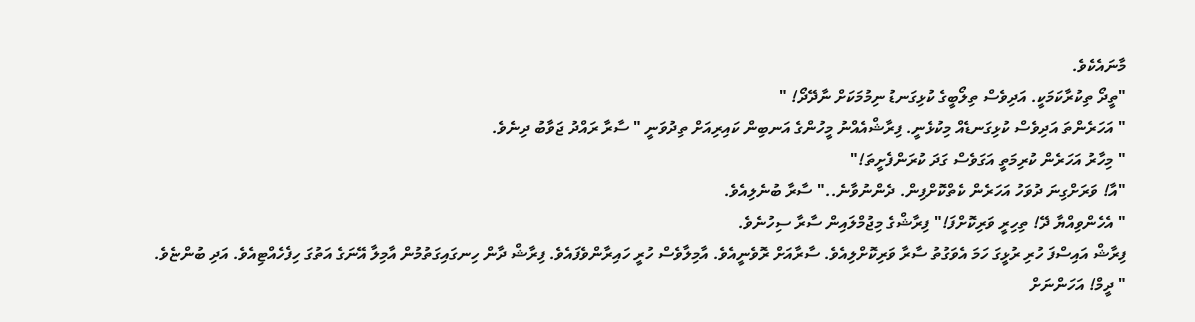މާނައެކެވެ.
"ތީދޯ ތިކުރާކަމަކީ. އަދިވެސް ތިލޯބީގެ ކުޅިގަނޑު ނިމުމަކަށް ނާދޭދޯ! "
" އަހަރެންތަ އަދިވެސް ކުޅިގަނޑެއް މިކުޅެނީ. ފިރާޝްއެއްނު މީހުންގެ އަނބިން ކައިރިއަށް ތިދުވަނީ " ސާރާ ރައްދު ޖަވާބު ދިނެވެ.
" މިހާރު އަހަރެން ކުރިމަތީ އަގަވެސް ގަދަ ކުރަންފެށީތަ!"
"އާ! ވަރަށްގިނަ ދުވަހު އަހަރެން ކެތްކޮށްފިން. ދެންނުވާނެ.." ސާރާ ބުނެލިއެވެ.
" އެހެންވިއްޔާ ދޭ! ތިހިރީ ވަރިކޮށްފަ!" ފިރާޝްގެ މިޖުމްލައިން ސާރާ ސިހުނެވެ.
ފިރާޝް އައިސްފަ ހުރި ރުޅީގަ ހަމަ އެވަގުތު ސާރާ ވަރިކޮށްލިއެވެ. ސާރާއަށް ރޮވެނީއެވެ. އާމިލާވެސް ހުރީ ހައިރާންވެފައެވެ. ފިރާޝް ދާން ހިނގައިގަތުމުން އާމިލާ އޭނަގެ އަތުގަ ހިފެހެއްޓިއެވެ. އަދި ބުންޏެވެ.
" ދީމް! އަހަންނަށް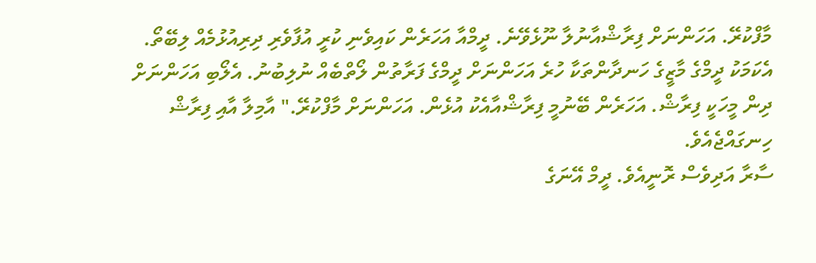މާފްކުރޭ. އަހަންނަށް ފިރާޝްއާނުލާ ނޫޅެވޭނެ. ދީމްއާ އަހަރެން ކައިވެނި ކުރީ އުފާވެރި ދިރިއުޅުމެއް ލިބޭތޯ. އެކަމަކު ދީމްގެ މާޒީގެ ހަނދާންތަކާ ހުރެ އަހަންނަށް ދީމްގެ ފަރާތުން ލޯތްބެއް ނުލިބުނު. އެލޯބި އަހަންނަށް ދިން މީހަކީ ފިރާޝް. އަހަރެން ބޭނުމީ ފިރާޝްއާއެކު އުޅެން. އަހަންނަށް މާފްކުރޭ." އާމިލާ އާއި ފިރާޝް ހިނގައްޖެއެވެ.
ސާރާ އަދިވެސް ރޮނީއެވެ. ދީމް އޭނަގެ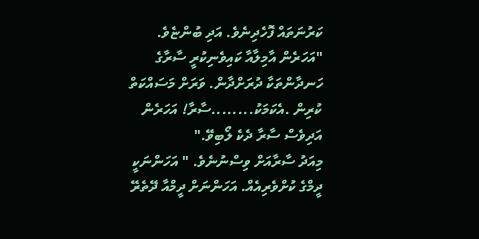ކަރުނަތައް ފޮހެދިނެވެ. އަދި ބުންޏެވެ.
"އަހަރެން އާމިލާއާ ކައިވެނިކުރީ ސާރާގެ ހަނދާންތަކާ ދުރަށްދާން. ވަރަށް މަސައްކަތް ކުރިން .އެކަމަކު........ސާރާ! އަހަރެން އަދިވެސް ސާރާ ދެކެ ލޯބިވޭ."
މިއަދު ސާރާއަށް ވިސްނުނެވެ. " އަހަންނަކީ ދީމްގެ ކުށްވެރިއެއް. އަހަންނަށް ދީމްއާ ދޭތެރޭ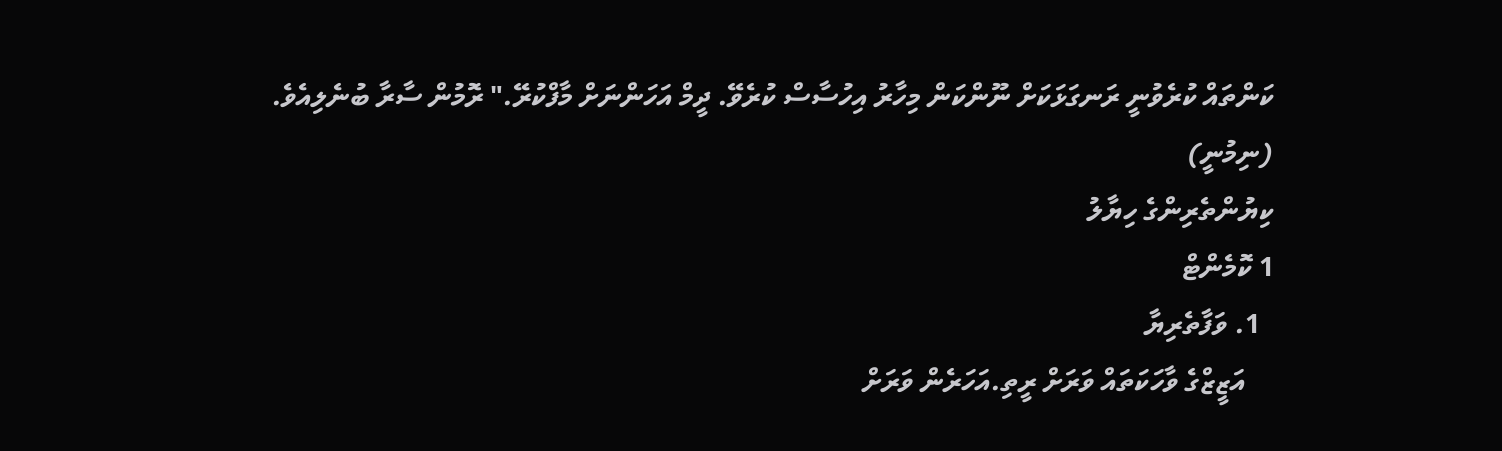ކަންތައް ކުރެވުނީ ރަނގަޅަކަށް ނޫންކަން މިހާރު އިހުސާސް ކުރެވޭ. ދީމް އަހަންނަށް މާފްކުރޭ." ރޮމުން ސާރާ ބުނެލިއެވެ.
(ނިމުނީ)
ކިޔުންތެރިންގެ ހިޔާލު
1 ކޮމެންޓް
  1. ވަފާތެރިޔާ
    އަޒީޒްގެ ވާހަކަތައް ވަރަށް ރީތި.އަހަރެން ވަރަށް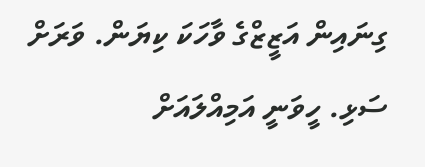ގިނައިން އަޒީޒްގެ ވާހަކަ ކިޔަން. ވަރަށް ސަޅި. ހީވަނީ އަމިއްލައަށް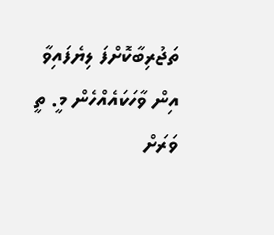ތަޖުރިބާކޮށްފަ ލިޔެފައިވާ އިން ވާހަކައެއްހެން މީ. ތީ ވަރަށް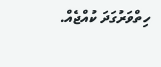ހިތްވަރުގަދަ ކުއްޖެއް.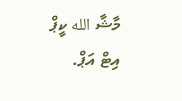މާޝާ الله ކީޕް އިޓް އަޕް.